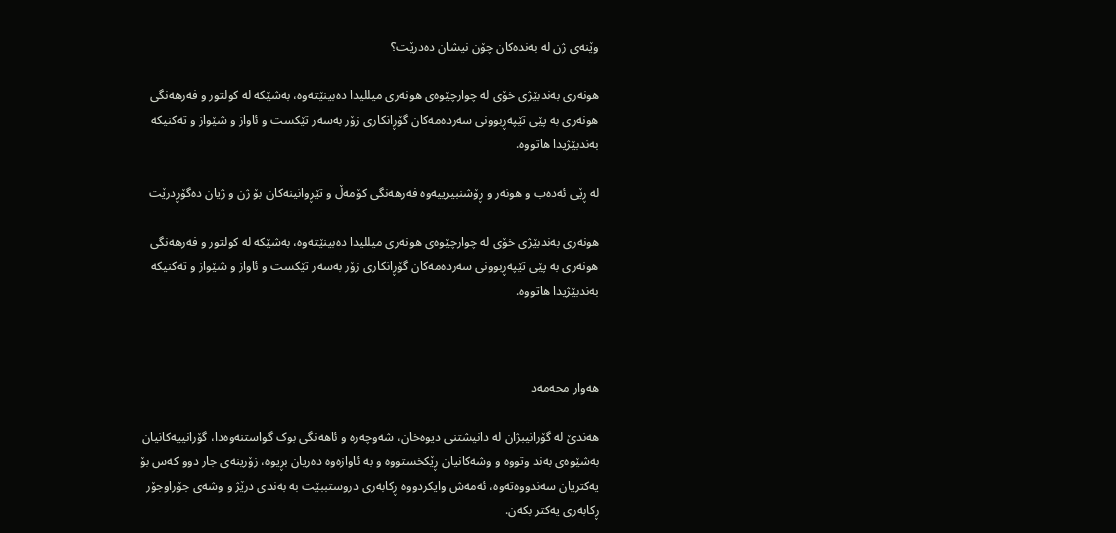وێنەی ژن لە بەندەکان چۆن نیشان دەدرێت؟

هونەری بەندبێژی خۆی لە چوارچێوەی هونەری میللیدا دەبینێتەوە، بەشێکە لە کولتور و فەرهەنگی هونەری بە پێی تێپەڕبوونی سەردەمەکان گۆڕانکاری زۆر بەسەر تێکست و ئاواز و شێواز و تەکنیکە بەندبێژیدا هاتووە.

لە ڕێی ئەدەب و هونەر و ڕۆشنبیرییەوە فەرهەنگی کۆمەڵ و تێڕوانینەکان بۆ ژن و ژیان دەگۆڕدرێت

هونەری بەندبێژی خۆی لە چوارچێوەی هونەری میللیدا دەبینێتەوە، بەشێکە لە کولتور و فەرهەنگی هونەری بە پێی تێپەڕبوونی سەردەمەکان گۆڕانکاری زۆر بەسەر تێکست و ئاواز و شێواز و تەکنیکە بەندبێژیدا هاتووە.



هەوار محەمەد

هەندێ لە گۆرانیبژان لە دانیشتنی دیوەخان، شەوچەرە و ئاهەنگی بوک گواستنەوەدا، گۆرانییەکانیان بەشێوەی بەند وتووە و وشەکانیان ڕێکخستووە و بە ئاوازەوە دەریان بڕیوە، زۆرینەی جار دوو کەس بۆ یەکتریان سەندووەتەوە، ئەمەش وایکردووە ڕکابەری دروستببێت بە بەندی درێژ و وشەی جۆراوجۆر ڕکابەری یەکتر بکەن.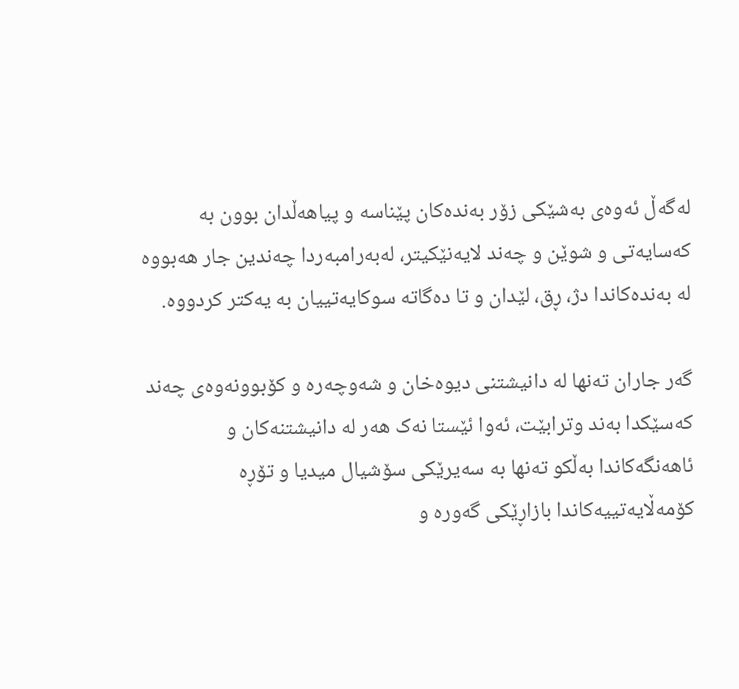لەگەڵ ئەوەی بەشێکی زۆر بەندەکان پێناسە و پیاهەڵدان بوون بە کەسایەتی و شوێن و چەند لایەنێکیتر، لەبەرامبەردا چەندین جار هەبووە لە بەندەکاندا دژ، ڕق، لێدان و تا دەگاتە سوکایەتییان بە یەکتر کردووە.

گەر جاران تەنها لە دانیشتنی دیوەخان و شەوچەرە و کۆبوونەوەی چەند کەسێکدا بەند وترابێت، ئەوا ئێستا نەک هەر لە دانیشتنەکان و ئاهەنگەکاندا بەڵکو تەنها بە سەیرێکی سۆشیال میدیا و تۆڕە کۆمەڵایەتییەکاندا بازاڕێکی گەورە و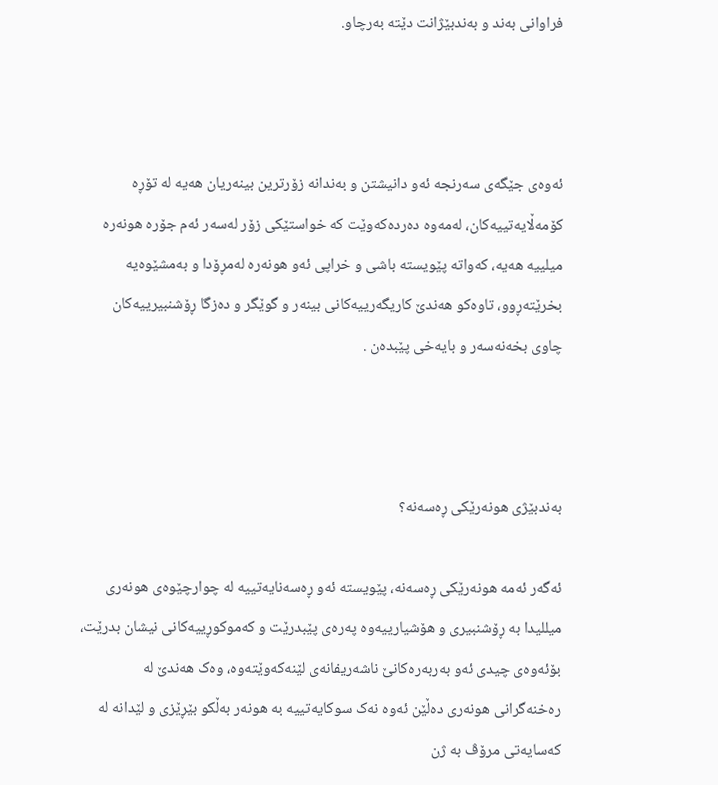فراوانی بەند و بەندبێژانت دێتە بەرچاو.



ئەوەی جێگەی سەرنجە ئەو دانیشتن و بەندانە زۆرترین بینەریان هەیە لە تۆڕە کۆمەڵایەتییەکان، لەمەوە دەردەکەوێت کە خواستێکی زۆر لەسەر ئەم جۆرە هونەرە میلییە هەیە، کەواتە پێویستە باشی و خراپی ئەو هونەرە لەمڕۆدا و بەمشێوەیە بخرێتەڕوو، تاوەکو هەندێ کاریگەرییەکانی بینەر و گوێگر و دەزگا ڕۆشنبیرییەکان چاوی بخەنەسەر و بایەخی پێبدەن .



بەندبێژی هونەرێکی ڕەسەنە؟

ئەگەر ئەمە هونەرێکی ڕەسەنە، پێویستە ئەو ڕەسەنایەتییە لە چوارچێوەی هونەری میللیدا بە ڕۆشنبیری و هۆشیارییەوە پەرەی پێبدرێت و کەموکوڕییەکانی نیشان بدرێت، بۆئەوەی چیدی ئەو بەربەرەکانێ ناشەریفانەی لێنەکەوێتەوە، وەک هەندێ لە رەخنەگرانی هونەری دەڵێن ئەوە نەک سوکایەتییە بە هونەر بەڵکو بێڕێزی و لێدانە لە کەسایەتی مرۆڤ بە ژن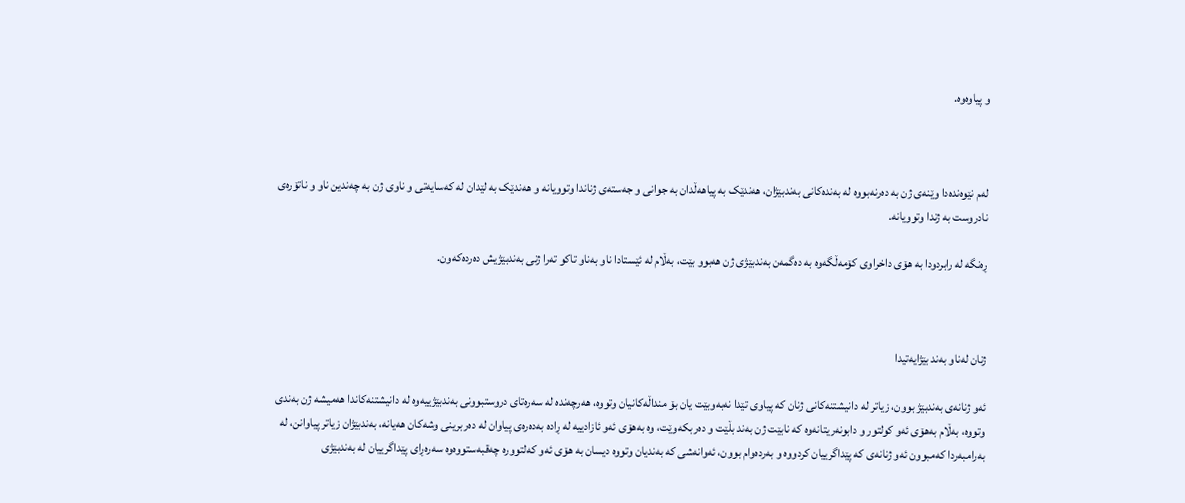و پیاوەوە.



لەم نێوەندەدا وێنەی ژن بە دەرنەبووە لە بەندەکانی بەندبێژان، هەندێک بە پیاهەڵدان بە جوانی و جەستەی ژناندا وتوویانە و هەندێک بە لێدان لە کەسایەتی و ناوی ژن بە چەندین ناو و ناتۆرەی نادروست بە ژندا وتوویانە.

ڕەنگە لە رابردودا بە هۆی داخراوی کۆمەڵگەوە بە دەگمەن بەندبێژی ژن هەبوو بێت، بەڵام لە ئێستادا ناو بەناو تاکو تەرا ژنی بەندبێژیش دەردەکەون.



ژنان لەناو بەند بێژایەتیدا

ئەو ژنانەی بەندبێژ بوون، زیاتر لە دانیشتنەکانی ژنان کە پیاوی تێدا نەبەوبێت یان بۆ منداڵەکانیان وتووە، هەرچەندە لە سەرەتای دروستبوونی بەندبێژییەوە لە دانیشتنەکاندا هەمیشە ژن بەندی وتووە، بەڵام بەهۆی ئەو کولتور و دابونەریتانەوە کە نابێت ژن بەند بڵێت و دەربکەوێت، وە بەهۆی ئەو ئازادییە لە ڕادە بەدەرەی پیاوان لە دەربرینی وشەکان هەیانە، بەندبێژان زیاتر پیاوانن، لە بەرامبەردا کەمبوون ئەو ژنانەی کە پێداگرییان کردووە و بەردەوام بوون، ئەوانەشی کە بەندیان وتووە دیسان بە هۆی ئەو کەلتوورە چەقبەستووەوە سەرەڕای پێداگرییان لە بەندبێژی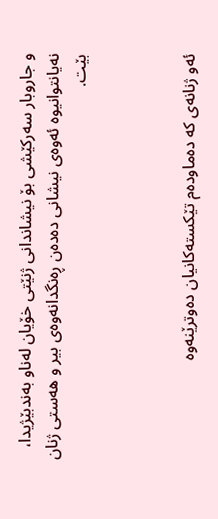و جاروبار سەرکێشی بۆ نیشاندانی ژنێتی خۆیان لەناو بەندبێژیدا، نەیانتوانیوە ئەوەی نیشانی دەدەن ڕەنگدانەوەی بیر و هەستی ژنان بێت.



ئەو ژنانەی کە دەماودەم تێکستەکانیان دەوترێنەوە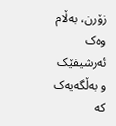زۆرن، بەڵام وەک ئەرشیفێک و بەڵگەیەک کە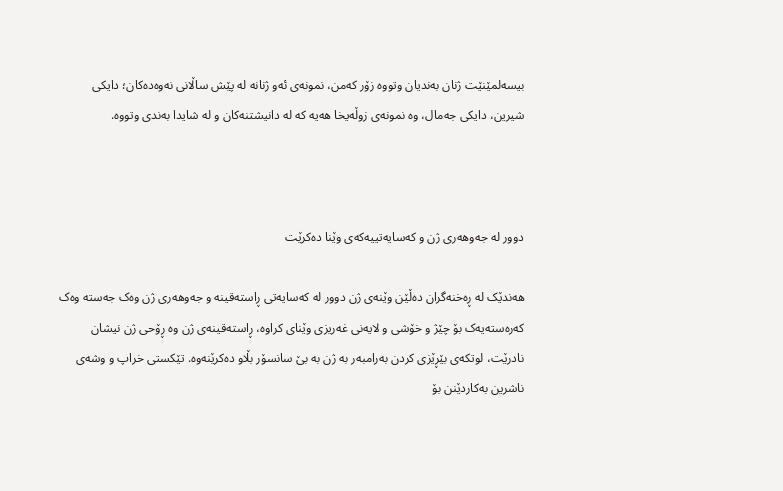بیسەلمێنێت ژنان بەندیان وتووە زۆر کەمن، نمونەی ئەو ژنانە لە پێش ساڵانی نەوەدەکان؛ دایکی شیرین، دایکی جەمال، وە نمونەی زوڵەیخا هەیە کە لە دانیشتنەکان و لە شایدا بەندی وتووە.



دوور لە جەوهەری ژن و کەسایەتییەکەی وێنا دەکرێت

هەندێک لە ڕەخنەگران دەڵێن وێنەی ژن دوور لە کەسایەتی ڕاستەقینە و جەوهەری ژن وەک جەستە وەک کەرەستەیەک بۆ چێژ و خۆشی و لایەنی غەریزی وێنای کراوە، ڕاستەقینەی ژن وە ڕۆحی ژن نیشان نادرێت، لوتکەی بێڕێزی کردن بەرامبەر بە ژن بە بێ سانسۆر بڵاو دەکرێنەوە. تێکستی خراپ و وشەی ناشرین بەکاردێنن بۆ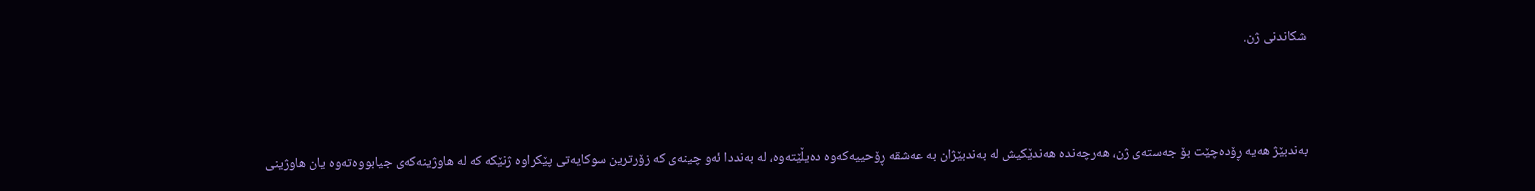شکاندنی ژن.



بەندبێژ هەیە ڕۆدەچێت بۆ جەستەی ژن، هەرچەندە هەندێکیش لە بەندبێژان بە عەشقە ڕۆحییەکەوە دەیڵێتەوە، لە بەنددا ئەو چینەی کە زۆرترین سوکایەتی پێکراوە ژنێکە کە لە هاوژینەکەی جیابووەتەوە یان هاوژینی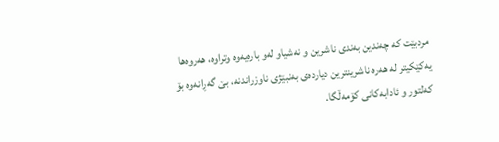مردبێت کە چەندین بەندی ناشرین و نەشیاو لەو بارەیەوە وتراوە، هەروەها یەکێکیتر لە هەرە ناشرینترین دیاردەی بەنبێژی ناوزراندنە، بێ گەڕانەوە بۆ کەلتور و ئادابەکانی کۆمەڵگا.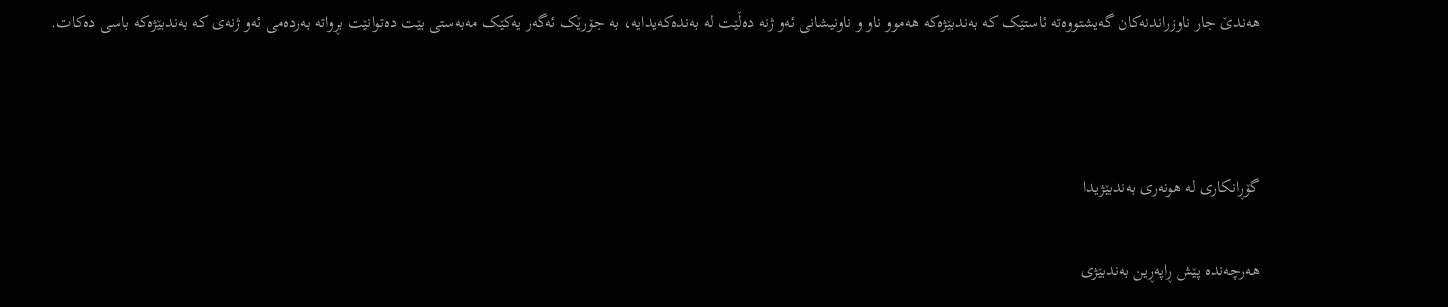هەندێ جار ناوزراندنەکان گەیشتووەتە ئاستێک کە بەندبێژەکە هەموو ناو و ناونیشانی ئەو ژنە دەڵێت لە بەندەکەیدایە، بە جۆرێک ئەگەر یەکێک مەبەستی بێت دەتوانێت بڕواتە بەردەمی ئەو ژنەی کە بەندبێژەکە باسی دەکات.



گۆڕانکاری لە هونەری بەندبێژیدا

هەرچەندە پێش ڕاپەڕین بەندبێژی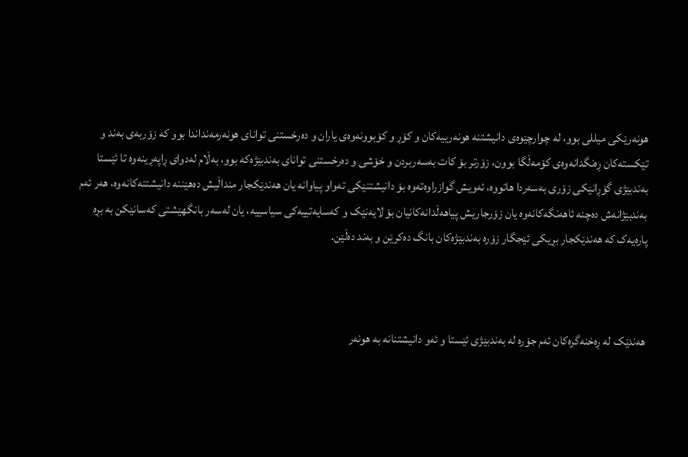هونەرێکی میللی بوو، لە چوارچێوەی دانیشتنە هونەرییەکان و کۆڕ و کۆبوونەوەی یاران و دەرخستنی توانای هونەرمەنداندا بوو کە زۆربەی بەند و تێکستەکان ڕەنگدانەوەی کۆمەڵگا بوون، زۆرتر بۆ کات بەسەربردن و خۆشی و دەرخستنی توانای بەندبێژەکە بوو، بەڵام لەدوای ڕاپەڕینەوە تا ئێستا بەندبێژی گۆڕانێکی زۆری بەسەردا هاتووە، ئەویش گوازراوەتەوە بۆ دانیشتنێکی تەواو پیاوانە یان هەندێکجار منداڵیش دەهێننە دانیشتنەکانەوە، هەر ئەم بەندبێژانەش دەچنە ئاهەنگەکانەوە یان زۆرجاریش پیاهەڵدانەکانیان بۆ لایەنێک و کەسایەتییەکی سیاسییە، یان لەسەر بانگهێشتی کەسانێکن بە بڕە پارەیەک کە هەندێکجار بڕیکی ئێجگار زۆرە بەندبێژەکان بانگ دەکرێن و بەند دەڵێن.



هەندێک لە ڕەخنەگرەکان ئەم جۆرە لە بەندبێژی ئێستا و ئەو دانیشتنانە بە هونەر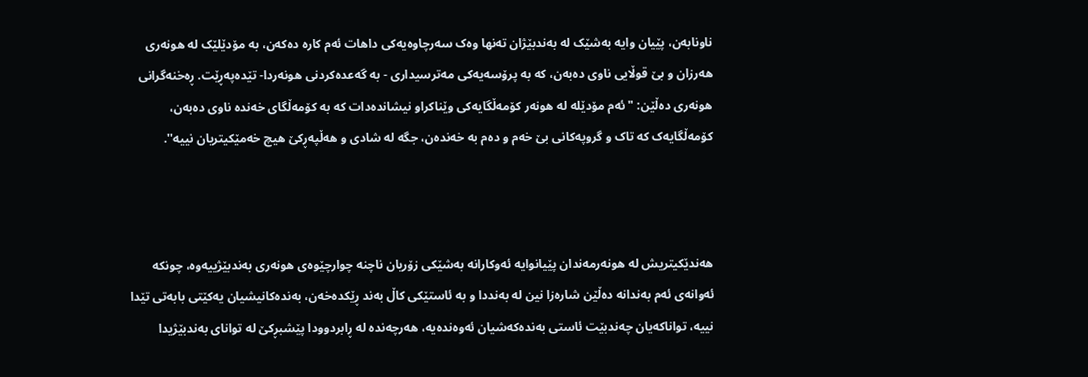ناونابەن، پێیان وایە بەشێک لە بەندبێژان تەنها وەک سەرچاوەیەکی داهات ئەم کارە دەکەن، بە مۆدێلێک لە هونەری هەرزان و بێ قوڵایی ناوی دەبەن، کە بە پرۆسەیەکی مەترسیداری - بە گەعدەکردنی هونەردا- تێدەپەڕێت. ڕەخنەگرانی هونەری دەڵێن: "ئەم مۆدێلە لە هونەر کۆمەڵگایەکی وێناکراو نیشاندەدات کە بە کۆمەڵگای خەندە ناوی دەبەن، کۆمەڵگایەک کە تاک و گروپەکانی بێ خەم و دەم بە خەندەن، جگە لە شادی و هەڵپەڕکێ هیچ خەمێکیتریان نییە''.



هەندێکیتریش لە هونەرمەندان پێیانوایە ئەوکارانە بەشێکی زۆریان ناچنە چوارچێوەی هونەری بەندبێژییەوە، چونکە ئەوانەی ئەم بەندانە دەڵێن شارەزا نین لە بەنددا و بە ئاستێکی کاڵ بەند ڕێکدەخەن، بەندەکانیشیان یەکێتی بابەتی تێدا نییە، تواناکەیان چەندبێت ئاستی بەندەکەشیان ئەوەندەیە، هەرچەندە لە ڕابردوودا پێشبڕكێ لە توانای بەندبێژیدا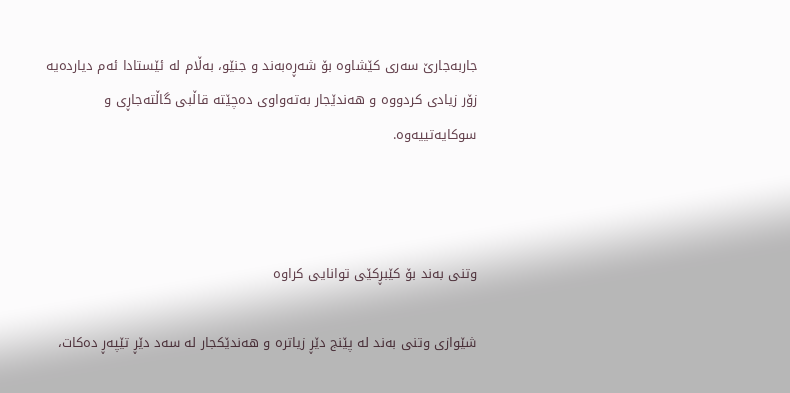جاربەجارێ سەری کێشاوە بۆ شەڕەبەند و جنێو، بەڵام لە ئێستادا ئەم دیاردەیە زۆر زیادی کردووە و هەندێجار بەتەواوی دەچێتە قاڵبی گاڵتەجاڕی و سوکایەتییەوە.



وتنی بەند بۆ کێبڕکێی توانایی کراوە

شێوازی وتنی بەند لە پێنج دێڕ زیاترە و هەندێکجار لە سەد دێڕ تێپەڕ دەکات،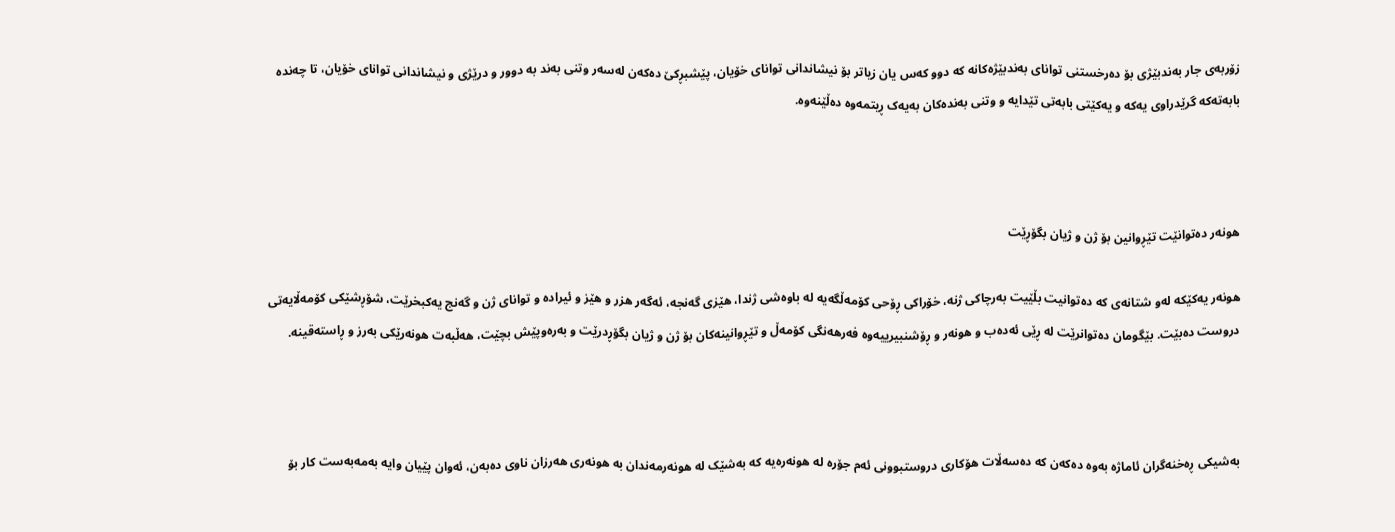زۆربەی جار بەندبێژی بۆ دەرخستنی توانای بەندبێژەکانە کە دوو کەس یان زیاتر بۆ نیشاندانی توانای خۆیان، پێشبڕکێ دەکەن لەسەر وتنی بەند بە دوور و درێژی و نیشاندانی توانای خۆیان، تا چەندە بابەتەکە گرێدراوی یەکە و یەکێتی بابەتی تێدایە و وتنی بەندەکان بەیەک ڕیتمەوە دەڵێنەوە.



هونەر دەتوانێت تێڕوانین بۆ ژن و ژیان بگۆڕێت

هونەر یەکێکە لەو شتانەی کە دەتوانیت بڵێیت بەرچاکی ژنە، خۆراکی ڕۆحی کۆمەڵگەیە لە باوەشی ژندا، هێزی گەنجە، ئەگەر هزر و هێز و ئیرادە و توانای ژن و گەنج یەکبخرێت، شۆڕشێکی کۆمەڵایەتی دروست دەبێت. بێگومان دەتوانرێت لە ڕێی ئەدەب و هونەر و ڕۆشنبیرییەوە فەرهەنگی کۆمەڵ و تێڕوانینەکان بۆ ژن و ژیان بگۆڕدرێت و بەرەوپێش بچێت، هەڵبەت هونەرێکی بەرز و ڕاستەقینە.



بەشیکی ڕەخنەگران ئاماژە بەوە دەکەن کە دەسەڵات هۆکاری دروستبوونی ئەم جۆرە لە هونەرەیە کە بەشێک لە هونەرمەندان بە هونەری هەرزان ناوی دەبەن، ئەوان پێیان وایە بەمەبەست کار بۆ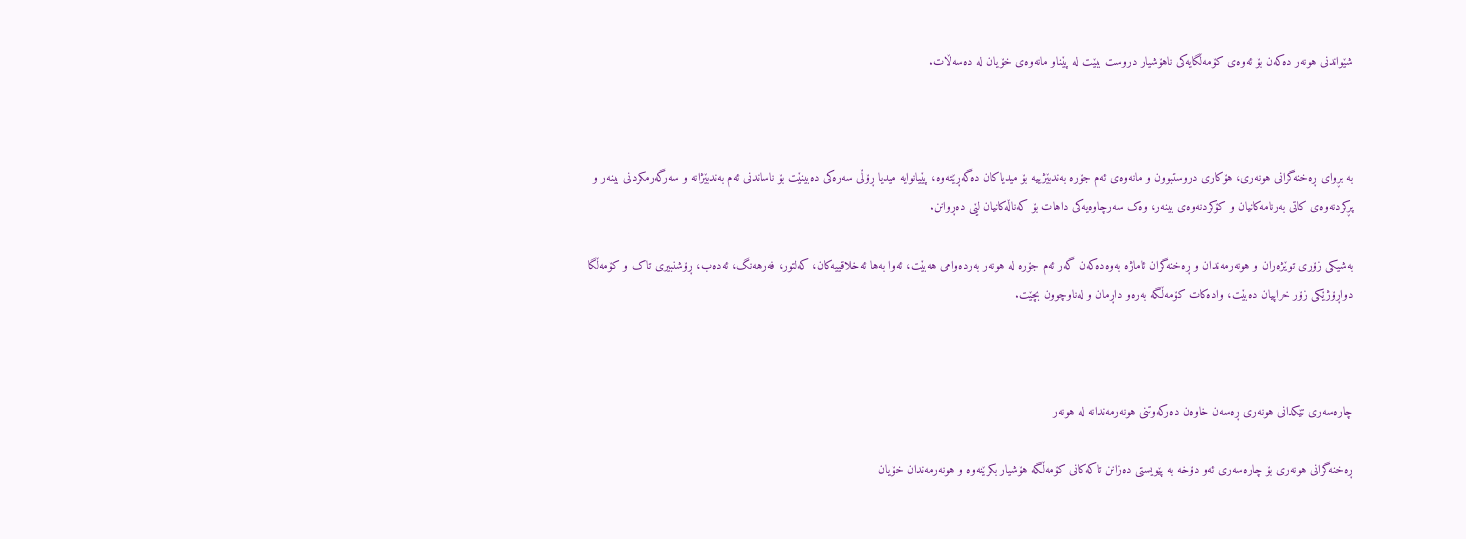شێواندنی هونەر دەکەن بۆ ئەوەی کۆمەڵگایەکی ناهۆشیار دروست ببێت لە پێناو مانەوەی خۆیان لە دەسەڵات.



بە بڕوای ڕەخنەگرانی هونەری، هۆکاری دروستبوون و مانەوەی ئەم جۆرە بەندبێژییە بۆ میدیاکان دەگەڕێتەوە، پێیانوایە میدیا ڕۆڵی سەرەکی دەبینێت بۆ ناساندنی ئەم بەندبێژانە و سەرگەرمکردنی بینەر و پڕکردنەوەی کاتی بەرنامەکانیان و کۆکردنەوەی بینەر، وەک سەرچاوەیەکی داهات بۆ کەناڵەکانیان لێی دەڕوانن.

بەشیکی زۆری توێژەران و هونەرمەندان و ڕەخنەگران ئاماژە بەوەدەکەن گەر ئەم جۆرە لە هونەر بەردەوامی هەبێت، ئەوا بەها ئەخلاقییەکان، کەلتور، فەرهەنگ، ئەدەب، ڕۆشنبیری تاک و کۆمەڵگا دواڕۆژێکی زۆر خراپیان دەبێت، وادەکات کۆمەڵگە بەرەو داڕمان و لەناوچوون بچێت.



چارەسەری تێکدانی هونەری ڕەسەن خاوەن دەرکەوتنی هونەرمەندانە لە هونەر

ڕەخنەگرانی هونەری بۆ چارەسەری ئەو دۆخە بە پێویستی دەزانن تاکەکانی کۆمەڵگە هۆشیار بکرێنەوە و هونەرمەندان خۆیان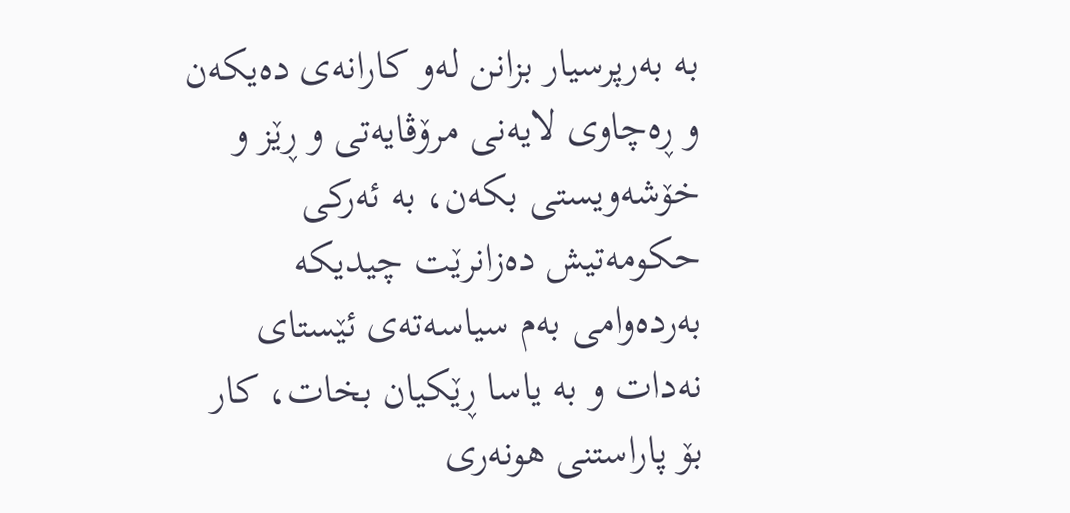بە بەرپرسیار بزانن لەو کارانەی دەیکەن و ڕەچاوی لایەنی مرۆڤایەتی و ڕێز و خۆشەویستی بکەن، بە ئەرکی حکومەتیش دەزانرێت چیدیکە بەردەوامی بەم سیاسەتەی ئێستای نەدات و بە یاسا ڕێکیان بخات، کار بۆ پاراستنی هونەری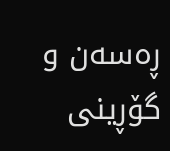ڕەسەن و گۆڕینی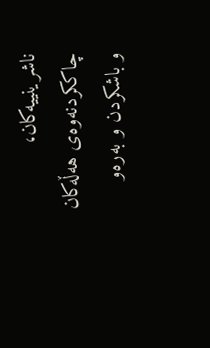ناشرینییەکان، چاککردنەوەی هەڵەکان و باشکردن و بەرەو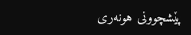پێشچوونی هونەری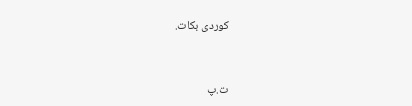کوردی بکات.



ت.پ